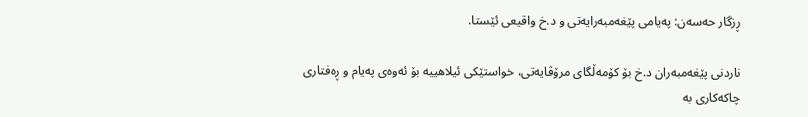ڕزگار حەسەن: په‌یامی پێغه‌مبه‌رایه‌تی و د.خ واقیعی ئێستا.

ناردنی پێغەمبەران د.خ بۆ کۆمەڵگای مرۆڤایەتی، خواستێکی ئیلاهییە بۆ ئەوەی پەیام و ڕەفتاری چاکەکاری بە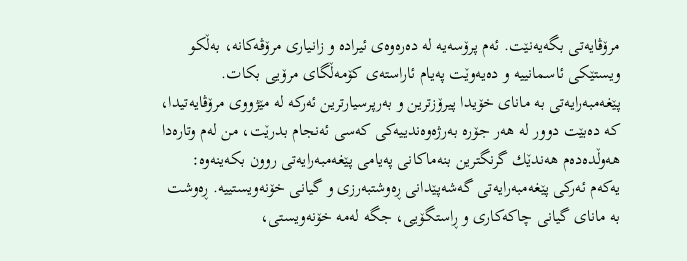مرۆڤایەتی بگەیەنێت. ئەم پرۆسەیە لە دەرەوەی ئیرادە و زانیاری مرۆڤەکانە، بەڵکو ویستێکی ئاسمانییە و دەیەوێت پەیام ئاراستەی کۆمەڵگای مرۆیی بکات. پێغەمبەرایەتی بە مانای خۆیدا پیرۆزترین و بەرپرسیارترین ئەرکە لە مێژووی مرۆڤایەتیدا، کە دەبێت دوور لە هەر جۆرە بەرژەوەندییەکی کەسی ئەنجام بدرێت، من له‌م وتاره‌دا هه‌وڵده‌ده‌م هه‌ندێك گرنگترین بنه‌ماكانی په‌یامی پێغه‌مبه‌رایه‌تی روون بكه‌ینه‌وه‌:
یەکەم ئەرکی پێغەمبەرایەتی گەشەپێدانی ڕەوشتبەرزی و گیانی خۆنەویستییە. ڕەوشت بە مانای گیانی چاکەکاری و ڕاستگۆیی، جگە لەمە خۆنەویستی،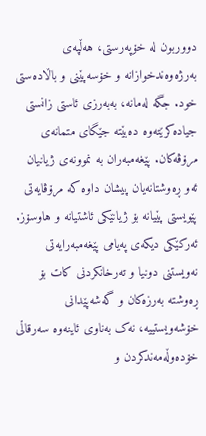دووربون لە خۆپەرستی، هەڵپەی بەرژەوەندخوازانە و خۆسەپێنی و باڵادەستی خود. جگە لەمانە، بەبەرزی ئاستی زانستی جیادەکرێتەوە دەبێتە جێگای متمانەی مرۆڤەکان. پێغەمبەران بە نموونەی ژیانیان ئەو ڕەوشتانەیان پیشان داوە کە مرۆڤایەتی پێویستی پێیانە بۆ ژیانێکی ئاشتیانە و هاوسۆز.
ئه‌ركێكی دیكه‌ی په‌یامی پێغه‌مبه‌رایه‌تی نەویستنی دونیا و تەرخانکردنی کات بۆ ڕەوشتە بەرزەکان و گەشەپێدانی خۆشەویستییە، نەک بەناوی ئاینەوە سەرقاڵی خۆدەوڵەمەندکردن و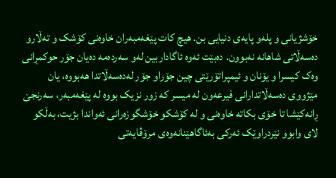خۆشژیانی و پلەو پایەی دنیایی بن. هیچ کات پێغەمبەران خاوەنی کۆشک و تەڵارو دەسەڵاتی شاهانە نەبوون. دەبێت ئەوە ئاگاداربین لەو سەردەمە دەیان جۆر حوکمڕانی وەک کیسرا و یۆنان و ئیمپراتۆرێتی چین جۆراو جۆر لەدەسەڵاتدا هەبووە، یان مێژووی دەسەڵاتدارانی فیرعەون لە میسر کە زور نزیک بووە لە پێغەمبەر، سەرنجێ ڕانەکێشا تا خۆی بکاتە خاوەنی و لە کۆشکو خۆشگوزەرانی ئەواندا بژیت، بەڵکو لای وابوو نێردراوێک ئەرکی بەئاگاهێنانەوەی مرۆڤایەتی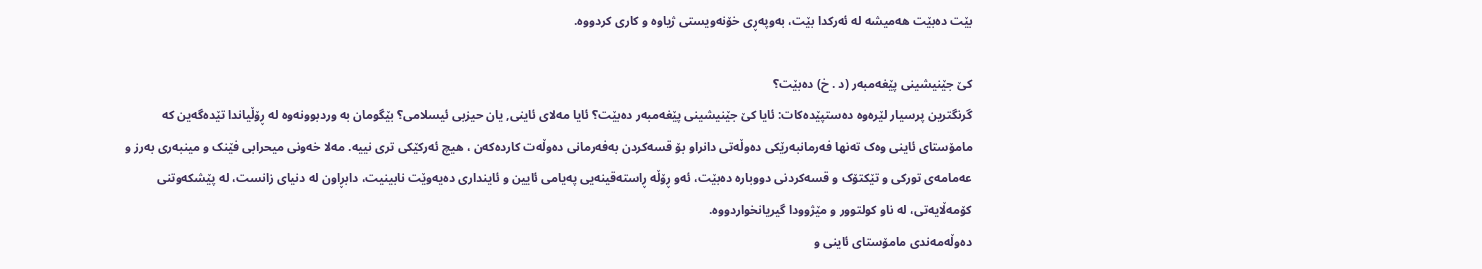بێت دەبێت هەمیشە لە ئەرکدا بێت، بەوپەڕی خۆنەویستی ژیاوە و کاری کردووە.

کێ جێنیشینی پێغەمبەر (د . خ) دەبێت؟
گرنگترین پرسیار لێرەوە دەستپێدەکات: ئایا کێ جێنیشینی پێغەمبەر دەبێت؟ ئایا مەلای ئاینی, یان حیزبی ئیسلامی؟ بێگومان بە وردبوونەوە لە ڕۆڵیاندا تێدەگەین کە مامۆستای ئاینی وەک تەنها فەرمانبەرێکی دەوڵەتی دانراو بۆ قسەکردن بەفەرمانی دەوڵەت كارده‌كه‌ن ، هیچ ئەرکێکی تری نییە. مەلا خەونی میحرابی فێنک و مینبەری بەرز و عەمامەی تورکی و تێکتۆک و قسەکردنی دووبارە دەبێت، ئەو ڕۆڵە ڕاستەقینەیی پەیامی ئایین و ئاینداری دەیەوێت نابینیت، دابڕاون لە دنیای زانست، لە پێشکەوتنی کۆمەڵایەتی، لە ناو کولتوور و مێژوودا گیریانخواردووە.
دەوڵەمەندی مامۆستای ئاینی و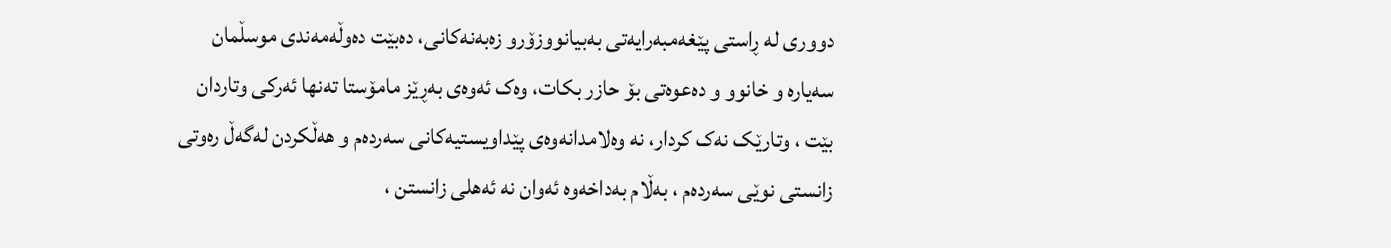دووری لە ڕاستی پێغەمبەرایەتی بەبیانووزۆرو زەبەنەکانی، دەبێت دەوڵەمەندی موسڵمان سەیارە و خانوو و دەعوەتی بۆ حازر بکات، وەک ئەوەی بەڕێز مامۆستا تەنها ئه‌ركی وتاردان بێت ، وتارێک نەک کردار، نە وه‌لامدانه‌وه‌ی پێداویستیه‌كانی سه‌رده‌م و هه‌ڵكردن له‌گه‌ڵ ره‌وتی زانستی نوێی سه‌رده‌م ، به‌ڵام به‌داخه‌وه‌ ئه‌وان نه‌ ئه‌هلی زانستن ،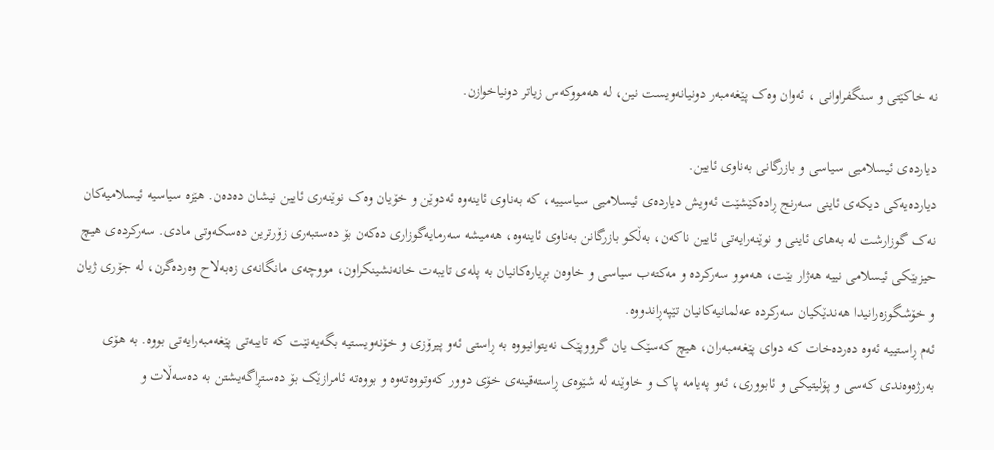نه‌ خاكێتی و سنگفراوانی ، ئەوان وەک پێغەمبەر دونیانەویست نین، لە هەمووکەس زیاتر دونیاخوازن.

دیاردەی ئیسلامیی سیاسی و بازرگانی بەناوی ئایین.
دیاردەیەکی دیکەی ئاینی سەرنج ڕادەکێشێت ئەویش دیاردەی ئیسلامیی سیاسییە، کە بەناوی ئاینەوە ئەدوێن و خۆیان وەک نوێنەری ئایین نیشان دەدەن. هێزە سیاسیە ئیسلامیەکان نەک گوزارشت لە بەهای ئاینی و نوێنەرایەتی ئایین ناکەن، بەڵکو بازرگانن بەناوی ئاینەوە، هەمیشە سەرمایەگوزاری دەکەن بۆ دەستبەری زۆرترین دەسکەوتی مادی. سەرکردەی هیچ حیزبێکی ئیسلامی نییە هەژار بێت، هەموو سەرکردە و مەکتەب سیاسی و خاوەن بڕیارەکانیان بە پلەی تایبەت خانەنشینکراون، مووچەی مانگانەی زەبەلاح وەردەگرن، لە جۆری ژیان و خۆشگوزەرانیدا هەندێکیان سەرکردە عەلمانیەکانیان تێپەڕاندووە.
ئەم ڕاستییە ئەوە دەردەخات کە دوای پێغەمبەران، هیچ کەسێک یان گرووپێک نەیتوانیووە بە ڕاستی ئەو پیرۆزی و خۆنەویستیە بگەیەنێت کە تایبەتی پێغەمبەرایەتی بووە. بە هۆی بەرژەوەندی کەسی و پۆلیتیکی و ئابووری، ئەو پەیامە پاک و خاوێنە لە شێوەی ڕاستەقینەی خۆی دوور کەوتووەتەوە و بووەتە ئامرازێک بۆ دەستڕاگەیشتن بە دەسەڵات و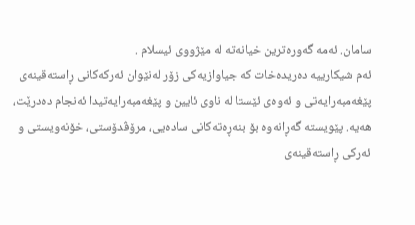سامان. ئەمە گەورەترین خیانەتە لە مێژووی ئیسلام .
ئەم شیکارییە دەریدەخات کە جیاوازیەکی زۆر لەنێوان ئەرکەکانی ڕاستەقینەی پێغەمبەرایەتی و ئەوەی ئێستا لە ناوی ئایین و پێغەمبەرایەتیدا ئەنجام دەدرێت، هەیە. پێویستە گەڕانەوە بۆ بنەڕەتەکانی سادەیی، مرۆڤدۆستی، خۆنەویستی و ئەرکی ڕاستەقینەی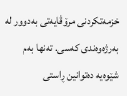خزمەتکردنی مرۆڤایەتی بەدوور لە بەرژەوەندی کەسی. تەنها بەم شێوەیە دەتوانین ڕاستی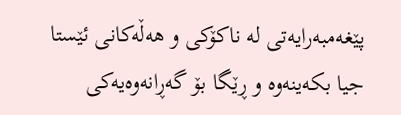پێغەمبەرایەتی لە ناکۆکی و هەڵەکانی ئێستا جیا بکەینەوە و ڕێگا بۆ گەڕانەوەیەکی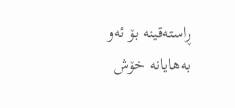ڕاستەقینە بۆ ئەو بەهایانە خۆش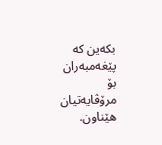بکەین کە پێغەمبەران بۆ مرۆڤایەتیان هێناون.